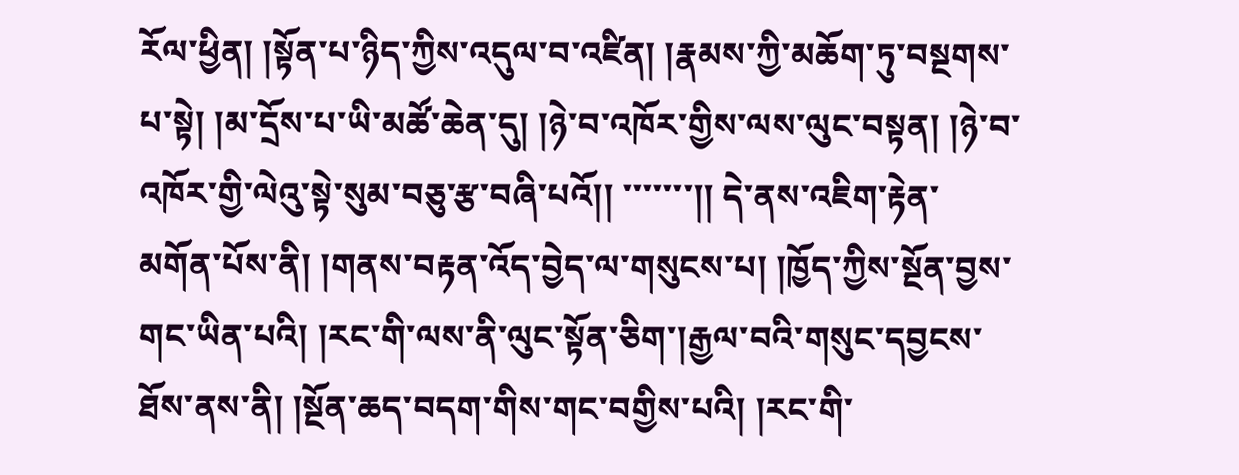རོལ་ཕྱིན། །སྟོན་པ་ཉིད་ཀྱིས་འདུལ་བ་འཛིན། །རྣམས་ཀྱི་མཆོག་ཏུ་བསྔགས་པ་སྟེ། །མ་དྲོས་པ་ཡི་མཚོ་ཆེན་དུ། །ཉེ་བ་འཁོར་གྱིས་ལས་ལུང་བསྟན། །ཉེ་བ་འཁོར་གྱི་ལེའུ་སྟེ་སུམ་བཅུ་རྩ་བཞི་པའོ།། ་་་་་་་།། དེ་ནས་འཇིག་རྟེན་མགོན་པོས་ནི། །གནས་བརྟན་འོད་བྱེད་ལ་གསུངས་པ། །ཁྱོད་ཀྱིས་སྔོན་བྱས་གང་ཡིན་པའི། །རང་གི་ལས་ནི་ལུང་སྟོན་ཅིག་།རྒྱལ་བའི་གསུང་དབྱངས་ཐོས་ནས་ནི། །སྔོན་ཆད་བདག་གིས་གང་བགྱིས་པའི། །རང་གི་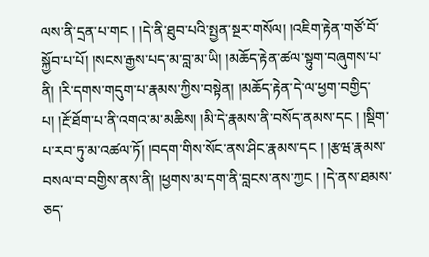ལས་ནི་དྲན་པ་གང ། །དེ་ནི་ཐུབ་པའི་སྤྱན་སྔར་གསོལ། །འཇིག་རྟེན་གཙོ་བོ་སྐྱོབ་པ་པོ། །སངས་རྒྱས་པད་མ་བླ་མ་ཡི། །མཆོད་རྟེན་ཚལ་སྟུག་བཞུགས་པ་ནི། །རི་དགས་གདུག་པ་རྣམས་ཀྱིས་བསྟེན། །མཆོད་རྟེན་དེ་ལ་ཕྱག་བགྱིད་པ། །རྔོ་ཐོག་པ་ནི་འགའ་མ་མཆིས། །མི་དེ་རྣམས་ནི་བསོད་ནམས་དང ། །སྡིག་པ་རབ་ཏུ་མ་འཚལ་ཏོ། །བདག་གིས་སོང་ནས་ཤིང་རྣམས་དང ། །རྩཝ་རྣམས་བསལ་བ་བགྱིས་ནས་ནི། །ཕྱགས་མ་དག་ནི་བླངས་ནས་ཀྱང ། །དེ་ནས་ཐམས་ཅད་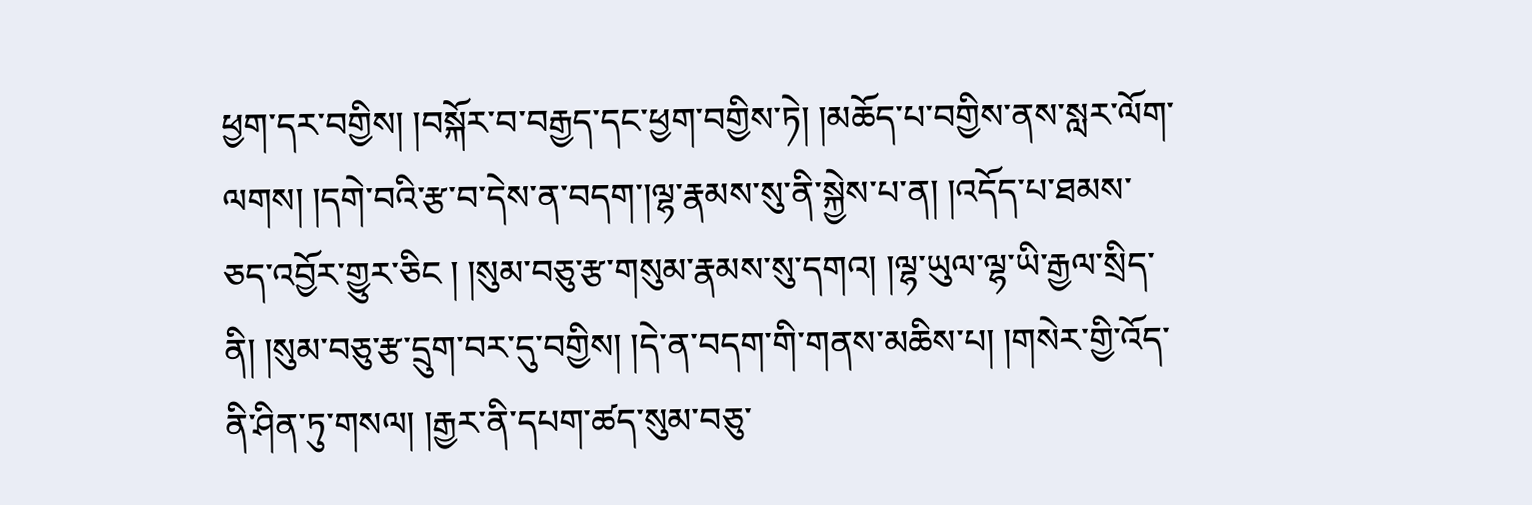ཕྱག་དར་བགྱིས། །བསྐོར་བ་བརྒྱད་དང་ཕྱག་བགྱིས་ཏེ། །མཆོད་པ་བགྱིས་ནས་སླར་ལོག་ལགས། །དགེ་བའི་རྩ་བ་དེས་ན་བདག་།ལྷ་རྣམས་སུ་ནི་སྐྱེས་པ་ན། །འདོད་པ་ཐམས་ཅད་འབྱོར་གྱུར་ཅིང ། །སུམ་བཅུ་རྩ་གསུམ་རྣམས་སུ་དགའ། །ལྷ་ཡུལ་ལྷ་ཡི་རྒྱལ་སྲིད་ནི། །སུམ་བཅུ་རྩ་དྲུག་བར་དུ་བགྱིས། །དེ་ན་བདག་གི་གནས་མཆིས་པ། །གསེར་གྱི་འོད་ནི་ཤིན་ཏུ་གསལ། །རྒྱར་ནི་དཔག་ཚད་སུམ་བཅུ་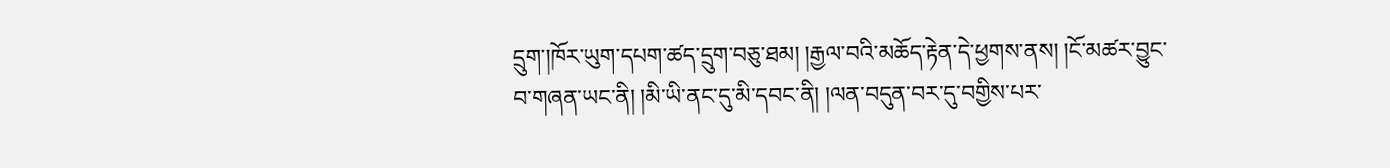དྲུག་།ཁོར་ཡུག་དཔག་ཚད་དྲུག་བཅུ་ཐམ། །རྒྱལ་བའི་མཆོད་རྟེན་དེ་ཕྱགས་ནས། །ངོ་མཚར་བྱུང་བ་གཞན་ཡང་ནི། །མི་ཡི་ནང་དུ་མི་དབང་ནི། །ལན་བདུན་བར་དུ་བགྱིས་པར་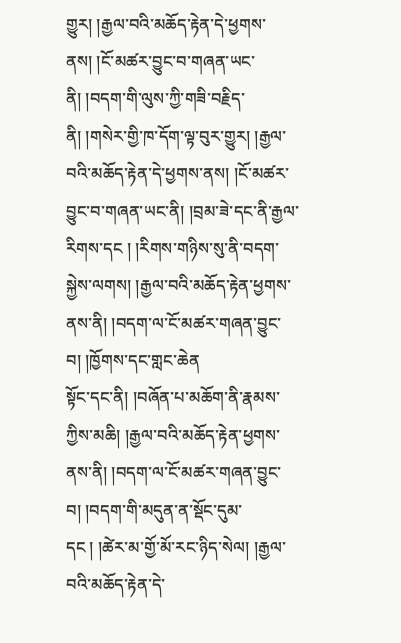གྱུར། །རྒྱལ་བའི་མཆོད་རྟེན་དེ་ཕྱགས་ནས། །ངོ་མཚར་བྱུང་བ་གཞན་ཡང་ནི། །བདག་གི་ལུས་ཀྱི་གཟི་བརྗིད་ནི། །གསེར་གྱི་ཁ་དོག་ལྟ་བུར་གྱུར། །རྒྱལ་བའི་མཆོད་རྟེན་དེ་ཕྱགས་ནས། །ངོ་མཚར་བྱུང་བ་གཞན་ཡང་ནི། །བྲམ་ཟེ་དང་ནི་རྒྱལ་རིགས་དང ། །རིགས་གཉིས་སུ་ནི་བདག་སྐྱེས་ལགས། །རྒྱལ་བའི་མཆོད་རྟེན་ཕྱགས་ནས་ནི། །བདག་ལ་ངོ་མཚར་གཞན་བྱུང་བ། །ཁྱོགས་དང་གླང་ཆེན
སྟོང་དང་ནི། །བཞོན་པ་མཆོག་ནི་རྣམས་ཀྱིས་མཆི། །རྒྱལ་བའི་མཆོད་རྟེན་ཕྱགས་ནས་ནི། །བདག་ལ་ངོ་མཚར་གཞན་བྱུང་བ། །བདག་གི་མདུན་ན་སྡོང་དུམ་དང ། །ཚེར་མ་གྱོ་མོ་རང་ཉིད་སེལ། །རྒྱལ་བའི་མཆོད་རྟེན་དེ་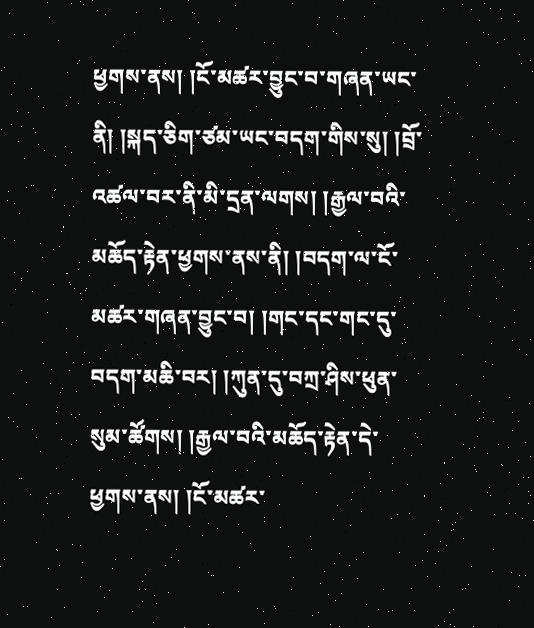ཕྱགས་ནས། །ངོ་མཚར་བྱུང་བ་གཞན་ཡང་ནི། །སྐད་ཅིག་ཙམ་ཡང་བདག་གིས་སུ། །བྲོ་འཚལ་བར་ནི་མི་དྲན་ལགས། །རྒྱལ་བའི་མཆོད་རྟེན་ཕྱགས་ནས་ནི། །བདག་ལ་ངོ་མཚར་གཞན་བྱུང་བ། །གང་དང་གང་དུ་བདག་མཆི་བར། །ཀུན་དུ་བཀྲ་ཤིས་ཕུན་སུམ་ཚོགས། །རྒྱལ་བའི་མཆོད་རྟེན་དེ་ཕྱགས་ནས། །ངོ་མཚར་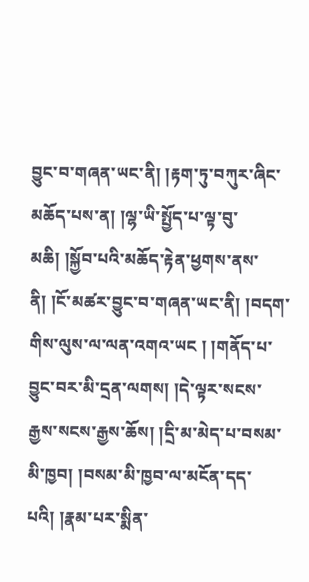བྱུང་བ་གཞན་ཡང་ནི། །རྟག་ཏུ་བཀུར་ཞིང་མཆོད་པས་ན། །ལྷ་ཡི་སྤྱོད་པ་ལྟ་བུ་མཆི། །སྐྱོབ་པའི་མཆོད་རྟེན་ཕྱགས་ནས་ནི། །ངོ་མཚར་བྱུང་བ་གཞན་ཡང་ནི། །བདག་གིས་ལུས་ལ་ལན་འགའ་ཡང ། །གནོད་པ་བྱུང་བར་མི་དྲན་ལགས། །དེ་ལྟར་སངས་རྒྱས་སངས་རྒྱས་ཆོས། །དྲི་མ་མེད་པ་བསམ་མི་ཁྱབ། །བསམ་མི་ཁྱབ་ལ་མངོན་དད་པའི། །རྣམ་པར་སྨིན་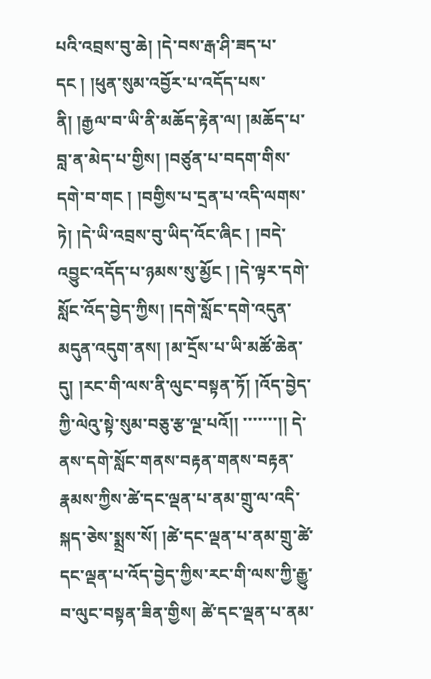པའི་འབྲས་བུ་ཆེ། །དེ་བས་རྒ་ཤི་ཟད་པ་དང ། །ཕུན་སུམ་འབྱོར་པ་འདོད་པས་ནི། །རྒྱལ་བ་ཡི་ནི་མཆོད་རྟེན་ལ། །མཆོད་པ་བླ་ན་མེད་པ་གྱིས། །བཙུན་པ་བདག་གིས་དགེ་བ་གང ། །བགྱིས་པ་དྲན་པ་འདི་ལགས་ཏེ། །དེ་ཡི་འབྲས་བུ་ཡིད་འོང་ཞིང ། །བདེ་འབྱུང་འདོད་པ་ཉམས་སུ་མྱོང ། །དེ་ལྟར་དགེ་སློང་འོད་བྱེད་ཀྱིས། །དགེ་སློང་དགེ་འདུན་མདུན་འདུག་ནས། །མ་དྲོས་པ་ཡི་མཚོ་ཆེན་དུ། །རང་གི་ལས་ནི་ལུང་བསྟན་ཏོ། །འོད་བྱེད་ཀྱི་ལེའུ་སྟེ་སུམ་བཅུ་རྩ་ལྔ་པའོ།། ་་་་་་་།། དེ་ནས་དགེ་སློང་གནས་བརྟན་གནས་བརྟན་རྣམས་ཀྱིས་ཚེ་དང་ལྡན་པ་ནམ་གྲུ་ལ་འདི་སྐད་ཅེས་སྨྲས་སོ། །ཚེ་དང་ལྡན་པ་ནམ་གྲུ་ཚེ་དང་ལྡན་པ་འོད་བྱེད་ཀྱིས་རང་གི་ལས་ཀྱི་རྒྱུ་བ་ལུང་བསྟན་ཟིན་གྱིས། ཚེ་དང་ལྡན་པ་ནམ་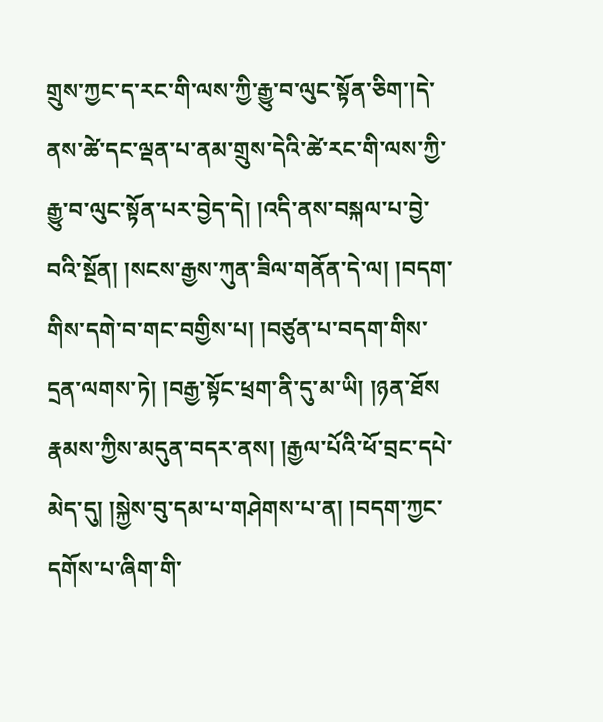གྲུས་ཀྱང་ད་རང་གི་ལས་ཀྱི་རྒྱུ་བ་ལུང་སྟོན་ཅིག་།དེ་ནས་ཚེ་དང་ལྡན་པ་ནམ་གྲུས་དེའི་ཚེ་རང་གི་ལས་ཀྱི་རྒྱུ་བ་ལུང་སྟོན་པར་བྱེད་དེ། །འདི་ནས་བསྐལ་པ་བྱེ་བའི་སྔོན། །སངས་རྒྱས་ཀུན་ཟིལ་གནོན་དེ་ལ། །བདག་གིས་དགེ་བ་གང་བགྱིས་པ། །བཙུན་པ་བདག་གིས་དྲན་ལགས་ཏེ། །བརྒྱ་སྟོང་ཕྲག་ནི་དུ་མ་ཡི། །ཉན་ཐོས
རྣམས་ཀྱིས་མདུན་བདར་ནས། །རྒྱལ་པོའི་ཕོ་བྲང་དཔེ་མེད་དུ། །སྐྱེས་བུ་དམ་པ་གཤེགས་པ་ན། །བདག་ཀྱང་དགོས་པ་ཞིག་གི་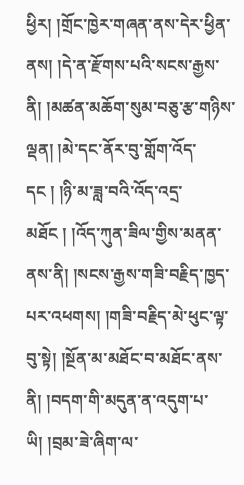ཕྱིར། །གྲོང་ཁྱེར་གཞན་ནས་དེར་ཕྱིན་ནས། །དེ་ན་རྫོགས་པའི་སངས་རྒྱས་ནི། །མཚན་མཆོག་སུམ་བཅུ་རྩ་གཉིས་ལྡན། །མེ་དང་ནོར་བུ་གློག་འོད་དང ། །ཉི་མ་ཟླ་བའི་འོད་འདྲ་མཐོང ། །འོད་ཀུན་ཟིལ་གྱིས་མནན་ནས་ནི། །སངས་རྒྱས་གཟི་བརྗིད་ཁྱད་པར་འཕགས། །གཟི་བརྗིད་མེ་ཕུང་ལྟ་བུ་སྟེ། །སྔོན་མ་མཐོང་བ་མཐོང་ནས་ནི། །བདག་གི་མདུན་ན་འདུག་པ་ཡི། །བྲམ་ཟེ་ཞིག་ལ་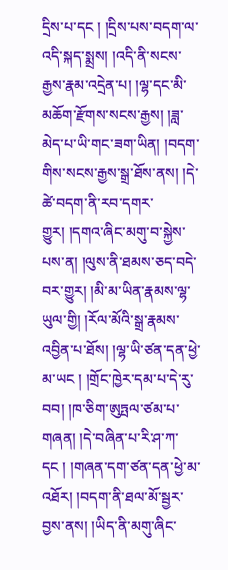དྲིས་པ་དང ། །དྲིས་པས་བདག་ལ་འདི་སྐད་སྨྲས། །འདི་ནི་སངས་རྒྱས་རྣམ་འདྲེན་པ། །ལྷ་དང་མི་མཆོག་རྫོགས་སངས་རྒྱས། །ཟླ་མེད་པ་ཡི་གང་ཟག་ཡིན། །བདག་གིས་སངས་རྒྱས་སྒྲ་ཐོས་ནས། །དེ་ཚེ་བདག་ནི་རབ་དགར་གྱུར། །དགའ་ཞིང་མགུ་བ་སྐྱེས་པས་ན། །ལུས་ནི་ཐམས་ཅད་བདེ་བར་གྱུར། །མི་མ་ཡིན་རྣམས་ལྷ་ཡུལ་གྱི། །རོལ་མོའི་སྒྲ་རྣམས་འབྱིན་པ་ཐོས། །ལྷ་ཡི་ཙན་དན་ཕྱེ་མ་ཡང ། །གྲོང་ཁྱེར་དམ་པ་དེ་རུ་བབ། །ཁ་ཅིག་ཨུཏྤལ་ཙམ་པ་གཞན། །དེ་བཞིན་པ་རི་ཤ་ཀ་དང ། །གཞན་དག་ཙན་དན་ཕྱེ་མ་འཐོར། །བདག་ནི་ཐལ་མོ་སྦྱར་བྱས་ནས། །ཡིད་ནི་མགུ་ཞིང་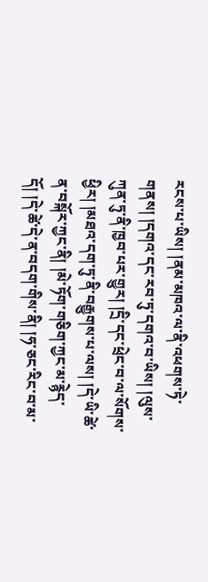རངས་པ་ཡིས། །ནམ་མཁའ་ལ་ནི་འཕགས་ཏེ་གནས། །དགའ་དང་རབ་ཏུ་དགའ་བ་ཡིས། །ལུས་ཀུན་ཏུ་ནི་ཁྱབ་པར་གྱུར། །དྲི་དང་ཕྲེང་བ་ལ་སོགས་ཕྱིར། །མཐའ་དག་ཏུ་ནི་བརྒྱུགས་པ་ལས། །དེ་ཡི་ཚེ་ན་བསྐོར་ཀྱང་ནི། །མེ་ཏོག་གཅིག་ཀྱང་མ་རྙེད་དོ། །དེ་ཚེ་དེ་ན་བདག་གིས་ནི། །ཧ་ཅང་རིང་བ་མ་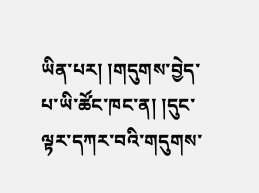ཡིན་པར། །གདུགས་བྱེད་པ་ཡི་ཚོང་ཁང་ན། །དུང་ལྟར་དཀར་བའི་གདུགས་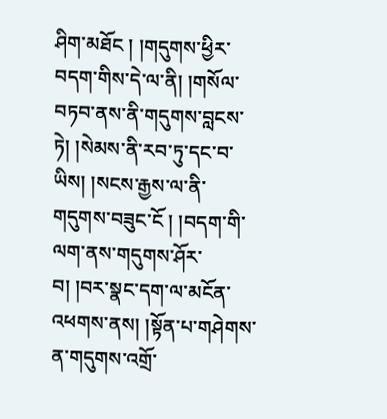ཤིག་མཐོང ། །གདུགས་ཕྱིར་བདག་གིས་དེ་ལ་ནི། །གསོལ་བཏབ་ནས་ནི་གདུགས་བླངས་ཏེ། །སེམས་ནི་རབ་ཏུ་དང་བ་ཡིས། །སངས་རྒྱས་ལ་ནི་གདུགས་བཟུང་ངོ ། །བདག་གི་ལག་ནས་གདུགས་ཤོར་བ། །བར་སྣང་དག་ལ་མངོན་འཕགས་ནས། །སྟོན་པ་གཤེགས་ན་གདུགས་འགྲོ་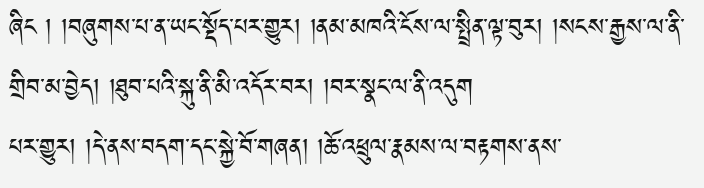ཞིང ། །བཞུགས་པ་ན་ཡང་སྡོད་པར་གྱུར། །ནམ་མཁའི་ངོས་ལ་སྤྲིན་ལྟ་བུར། །སངས་རྒྱས་ལ་ནི་གྲིབ་མ་བྱེད། །ཐུབ་པའི་སྐུ་ནི་མི་འདོར་བར། །བར་སྣང་ལ་ནི་འདུག
པར་གྱུར། །དེ་ནས་བདག་དང་སྐྱེ་བོ་གཞན། །ཆོ་འཕྲུལ་རྣམས་ལ་བརྟགས་ནས་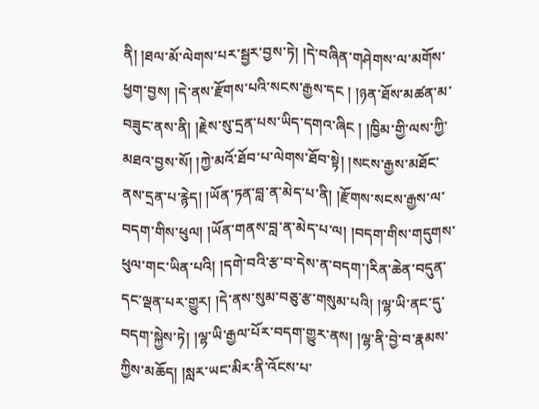ནི། །ཐལ་མོ་ལེགས་པར་སྦྱར་བྱས་ཏེ། །དེ་བཞིན་གཤེགས་ལ་མགོས་ཕྱག་བྱས། །དེ་ནས་རྫོགས་པའི་སངས་རྒྱས་དང ། །ཉན་ཐོས་མཚན་མ་བཟུང་ནས་ནི། །རྗེས་སུ་དྲན་པས་ཡིད་དགའ་ཞིང ། །ཁྱིམ་གྱི་ལས་ཀྱི་མཐའ་བྱས་སོ། །ཀྱེ་མའོ་ཐོབ་པ་ལེགས་ཐོབ་སྟེ། །སངས་རྒྱས་མཐོང་ནས་དྲན་པ་རྙེད། །ཡོན་ཏན་བླ་ན་མེད་པ་ནི། །རྫོགས་སངས་རྒྱས་ལ་བདག་གིས་ཕུལ། །ཡོན་གནས་བླ་ན་མེད་པ་ལ། །བདག་གིས་གདུགས་ཕུལ་གང་ཡིན་པའི། །དགེ་བའི་རྩ་བ་དེས་ན་བདག་།རིན་ཆེན་བདུན་དང་ལྡན་པར་གྱུར། །དེ་ནས་སུམ་བཅུ་རྩ་གསུམ་པའི། །ལྷ་ཡི་ནང་དུ་བདག་སྐྱེས་ཏེ། །ལྷ་ཡི་རྒྱལ་པོར་བདག་གྱུར་ནས། །ལྷ་ནི་བྱེ་བ་རྣམས་ཀྱིས་མཆོད། །སླར་ཡང་མིར་ནི་འོངས་པ་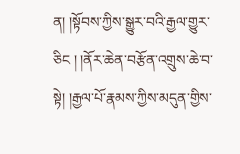ན། །སྟོབས་ཀྱིས་སྒྱུར་བའི་རྒྱལ་གྱུར་ཅིང ། །ནོར་ཆེན་བརྩོན་འགྲུས་ཆེ་བ་སྟེ། །རྒྱལ་པོ་རྣམས་ཀྱིས་མདུན་གྱིས་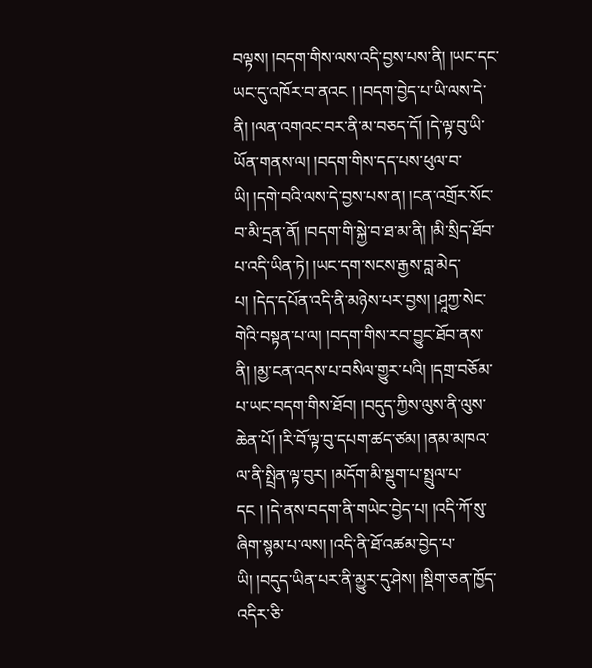བལྟས། །བདག་གིས་ལས་འདི་བྱས་པས་ནི། །ཡང་དང་ཡང་དུ་འཁོར་བ་ནའང ། །བདག་བྱེད་པ་ཡི་ལས་དེ་ནི། །ལན་འགའང་བར་ནི་མ་བཅད་དོ། །དེ་ལྟ་བུ་ཡི་ཡོན་གནས་ལ། །བདག་གིས་དད་པས་ཕུལ་བ་ཡི། །དགེ་བའི་ལས་དེ་བྱས་པས་ན། །ངན་འགྲོར་སོང་བ་མི་དྲན་ནོ། །བདག་གི་སྐྱེ་བ་ཐ་མ་ནི། །མི་སྲིད་ཐོབ་པ་འདི་ཡིན་ཏེ། །ཡང་དག་སངས་རྒྱས་བླ་མེད་པ། །དེད་དཔོན་འདི་ནི་མཉེས་པར་བྱས། །ཤཱཀྱ་སེང་གེའི་བསྟན་པ་ལ། །བདག་གིས་རབ་བྱུང་ཐོབ་ནས་ནི། །མྱ་ངན་འདས་པ་བསིལ་གྱུར་པའི། །དགྲ་བཅོམ་པ་ཡང་བདག་གིས་ཐོབ། །བདུད་ཀྱིས་ལུས་ནི་ལུས་ཆེན་པོ། །རི་བོ་ལྟ་བུ་དཔག་ཚད་ཙམ། །ནམ་མཁའ་ལ་ནི་སྤྲིན་ལྟ་བུར། །མདོག་མི་སྡུག་པ་སྤྲུལ་པ་དང ། །དེ་ནས་བདག་ནི་གཡེང་བྱེད་པ། །འདི་ཀོ་སུ་ཞིག་སྙམ་པ་ལས། །འདི་ནི་ཐོ་འཚམ་བྱེད་པ་ཡི། །བདུད་ཡིན་པར་ནི་མྱུར་དུ་ཤེས། །སྡིག་ཅན་ཁྱོད་འདིར་ཅི་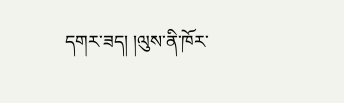དགར་ཟད། །ལུས་ནི་ཁོར་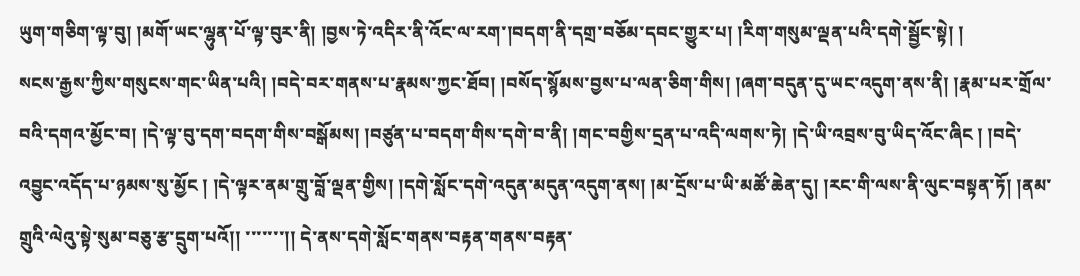ཡུག་གཅིག་ལྟ་བུ། །མགོ་ཡང་ལྷུན་པོ་ལྟ་བུར་ནི། །བྱས་ཏེ་འདིར་ནི་འོང་ལ་རག་།བདག་ནི་དགྲ་བཅོམ་དབང་གྱུར་པ། །རིག་གསུམ་ལྡན་པའི་དགེ་སྦྱོང་སྟེ། །
སངས་རྒྱས་ཀྱིས་གསུངས་གང་ཡིན་པའི། །བདེ་བར་གནས་པ་རྣམས་ཀྱང་ཐོབ། །བསོད་སྙོམས་བྱས་པ་ལན་ཅིག་གིས། །ཞག་བདུན་དུ་ཡང་འདུག་ནས་ནི། །རྣམ་པར་གྲོལ་བའི་དགའ་མྱོང་བ། །དེ་ལྟ་བུ་དག་བདག་གིས་བསྒོམས། །བཙུན་པ་བདག་གིས་དགེ་བ་ནི། །གང་བགྱིས་དྲན་པ་འདི་ལགས་ཏེ། །དེ་ཡི་འབྲས་བུ་ཡིད་འོང་ཞིང ། །བདེ་འབྱུང་འདོད་པ་ཉམས་སུ་མྱོང ། །དེ་ལྟར་ནམ་གྲུ་བློ་ལྡན་གྱིས། །དགེ་སློང་དགེ་འདུན་མདུན་འདུག་ནས། །མ་དྲོས་པ་ཡི་མཚོ་ཆེན་དུ། །རང་གི་ལས་ནི་ལུང་བསྟན་ཏོ། །ནམ་གྲུའི་ལེའུ་སྟེ་སུམ་བཅུ་རྩ་དྲུག་པའོ།། ་་་་་་་།། དེ་ནས་དགེ་སློང་གནས་བརྟན་གནས་བརྟན་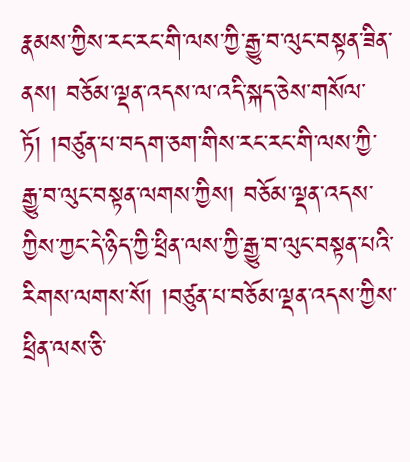རྣམས་ཀྱིས་རང་རང་གི་ལས་ཀྱི་རྒྱུ་བ་ལུང་བསྟན་ཟིན་ནས། བཅོམ་ལྡན་འདས་ལ་འདི་སྐད་ཅེས་གསོལ་ཏོ། །བཙུན་པ་བདག་ཅག་གིས་རང་རང་གི་ལས་ཀྱི་རྒྱུ་བ་ལུང་བསྟན་ལགས་ཀྱིས། བཅོམ་ལྡན་འདས་ཀྱིས་ཀྱང་དེ་ཉིད་ཀྱི་ཕྲིན་ལས་ཀྱི་རྒྱུ་བ་ལུང་བསྟན་པའི་རིགས་ལགས་སོ། །བཙུན་པ་བཅོམ་ལྡན་འདས་ཀྱིས་ཕྲིན་ལས་ཅི་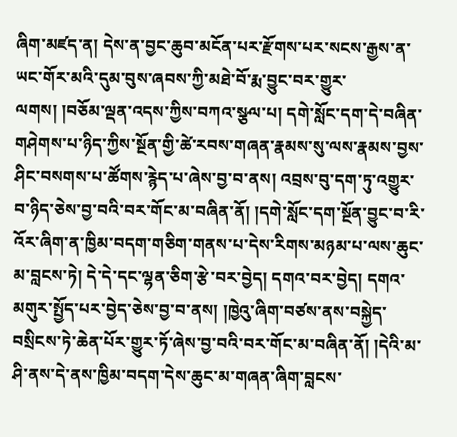ཞིག་མཛད་ན། དེས་ན་བྱང་ཆུབ་མངོན་པར་རྫོགས་པར་སངས་རྒྱས་ན་ཡང་གོར་མའི་དུམ་བུས་ཞབས་ཀྱི་མཐེ་བོ་རྨ་བྱུང་བར་གྱུར་ལགས། །བཅོམ་ལྡན་འདས་ཀྱིས་བཀའ་སྩལ་པ། དགེ་སློང་དག་དེ་བཞིན་གཤེགས་པ་ཉིད་ཀྱིས་སྔོན་གྱི་ཚེ་རབས་གཞན་རྣམས་སུ་ལས་རྣམས་བྱས་ཤིང་བསགས་པ་ཚོགས་རྙེད་པ་ཞེས་བྱ་བ་ནས། འབྲས་བུ་དག་ཏུ་འགྱུར་བ་ཉིད་ཅེས་བྱ་བའི་བར་གོང་མ་བཞིན་ནོ། །དགེ་སློང་དག་སྔོན་བྱུང་བ་རི་འོར་ཞིག་ན་ཁྱིམ་བདག་གཅིག་གནས་པ་དེས་རིགས་མཉམ་པ་ལས་ཆུང་མ་བླངས་ཏེ། དེ་དེ་དང་ལྷན་ཅིག་རྩེ་བར་བྱེད། དགའ་བར་བྱེད། དགའ་མགུར་སྤྱོད་པར་བྱེད་ཅེས་བྱ་བ་ནས། །ཁྱེའུ་ཞིག་བཙས་ནས་བསྐྱེད་བསྲིངས་ཏེ་ཆེན་པོར་གྱུར་ཏོ་ཞེས་བྱ་བའི་བར་གོང་མ་བཞིན་ནོ། །དེའི་མ་ཤི་ནས་དེ་ནས་ཁྱིམ་བདག་དེས་ཆུང་མ་གཞན་ཞིག་བླངས་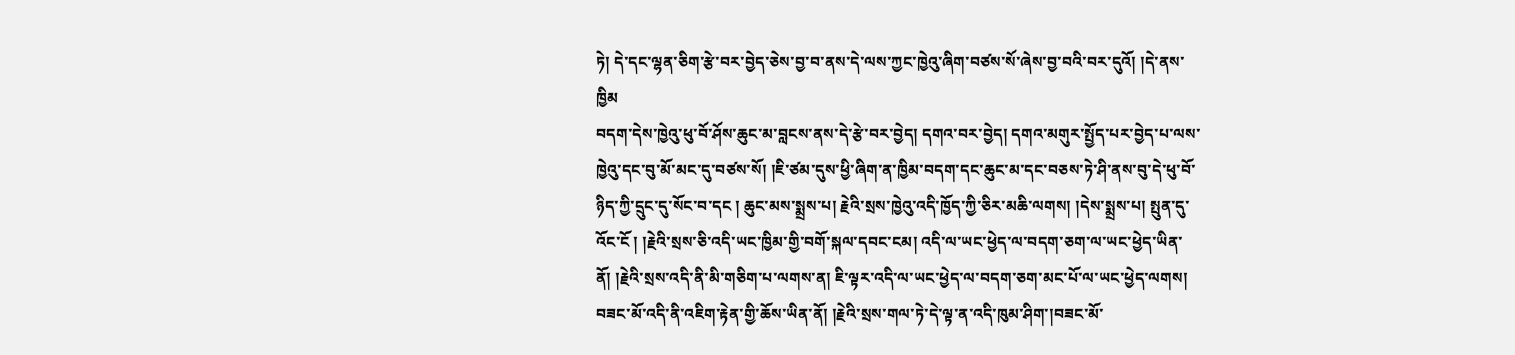ཏེ། དེ་དང་ལྷན་ཅིག་རྩེ་བར་བྱེད་ཅེས་བྱ་བ་ནས་དེ་ལས་ཀྱང་ཁྱེའུ་ཞིག་བཙས་སོ་ཞེས་བྱ་བའི་བར་དུའོ། །དེ་ནས་ཁྱིམ
བདག་དེས་ཁྱེའུ་ཕུ་བོ་ཤོས་ཆུང་མ་བླངས་ནས་དེ་རྩེ་བར་བྱེད། དགའ་བར་བྱེད། དགའ་མགུར་སྤྱོད་པར་བྱེད་པ་ལས་ཁྱེའུ་དང་བུ་མོ་མང་དུ་བཙས་སོ། །ཇི་ཙམ་དུས་ཕྱི་ཞིག་ན་ཁྱིམ་བདག་དང་ཆུང་མ་དང་བཅས་ཏེ་ཤི་ནས་བུ་དེ་ཕུ་བོ་ཉིད་ཀྱི་དྲུང་དུ་སོང་བ་དང ། ཆུང་མས་སྨྲས་པ། རྗེའི་སྲས་ཁྱེའུ་འདི་ཁྱོད་ཀྱི་ཅིར་མཆི་ལགས། །དེས་སྨྲས་པ། སྤུན་དུ་འོང་ངོ ། །རྗེའི་སྲས་ཅི་འདི་ཡང་ཁྱིམ་གྱི་བགོ་སྐལ་དབང་ངམ། འདི་ལ་ཡང་ཕྱེད་ལ་བདག་ཅག་ལ་ཡང་ཕྱེད་ཡིན་ནོ། །རྗེའི་སྲས་འདི་ནི་མི་གཅིག་པ་ལགས་ན། ཇི་ལྟར་འདི་ལ་ཡང་ཕྱེད་ལ་བདག་ཅག་མང་པོ་ལ་ཡང་ཕྱེད་ལགས། བཟང་མོ་འདི་ནི་འཇིག་རྟེན་གྱི་ཆོས་ཡིན་ནོ། །རྗེའི་སྲས་གལ་ཏེ་དེ་ལྟ་ན་འདི་ཁུམ་ཤིག་།བཟང་མོ་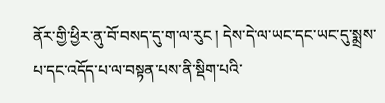ནོར་གྱི་ཕྱིར་ནུ་བོ་བསད་དུ་ག་ལ་རུང ། དེས་དེ་ལ་ཡང་དང་ཡང་དུ་སྨྲས་པ་དང་འདོད་པ་ལ་བསྟན་པས་ནི་སྡིག་པའི་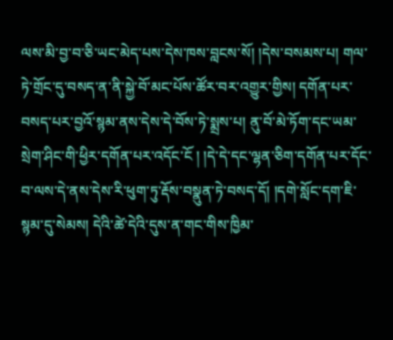ལས་མི་བྱ་བ་ཅི་ཡང་མེད་པས་དེས་ཁས་བླངས་སོ། །དེས་བསམས་པ། གལ་ཏེ་གྲོང་དུ་བསད་ན་ནི་སྐྱེ་བོ་མང་པོས་ཚོར་བར་འགྱུར་གྱིས། དགོན་པར་བསད་པར་བྱའོ་སྙམ་ནས་དེས་དེ་བོས་ཏེ་སྨྲས་པ། ནུ་བོ་མེ་ཏོག་དང་ཡམ་སྲེག་ཤིང་གི་ཕྱིར་དགོན་པར་འདོང་ངོ ། །དེ་དེ་དང་ལྷན་ཅིག་དགོན་པར་དོང་བ་ལས་དེ་ནས་དེས་རི་ཕུག་ཏུ་རྡོས་བསྣུན་ཏེ་བསད་དོ། །དགེ་སློང་དག་ཇི་སྙམ་དུ་སེམས། དེའི་ཚེ་དེའི་དུས་ན་གང་གིས་ཁྱིམ་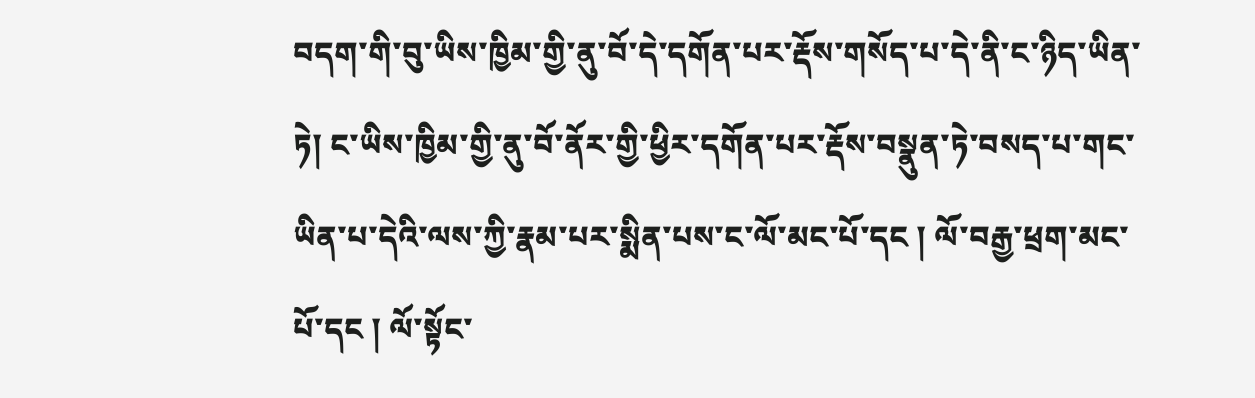བདག་གི་བུ་ཡིས་ཁྱིམ་གྱི་ནུ་བོ་དེ་དགོན་པར་རྡོས་གསོད་པ་དེ་ནི་ང་ཉིད་ཡིན་ཏེ། ང་ཡིས་ཁྱིམ་གྱི་ནུ་བོ་ནོར་གྱི་ཕྱིར་དགོན་པར་རྡོས་བསྣུན་ཏེ་བསད་པ་གང་ཡིན་པ་དེའི་ལས་ཀྱི་རྣམ་པར་སྨིན་པས་ང་ལོ་མང་པོ་དང ། ལོ་བརྒྱ་ཕྲག་མང་པོ་དང ། ལོ་སྟོང་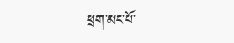ཕྲག་མང་པོ་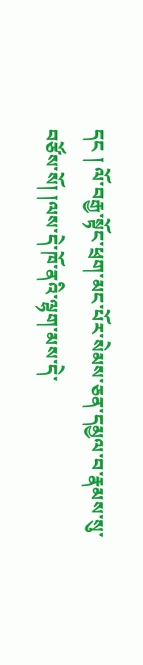དང ། ལོ་བརྒྱ་སྟོང་ཕྲག་མང་པོར་སེམས་ཅན་དམྱལ་བ་རྣམས་སུ་བཙོས་སོ། །ལས་དེ་ཁོ་ནའི་ལྷག་མས་དེ་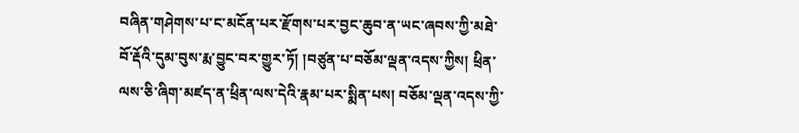བཞིན་གཤེགས་པ་ང་མངོན་པར་རྫོགས་པར་བྱང་ཆུབ་ན་ཡང་ཞབས་ཀྱི་མཐེ་བོ་རྡོའི་དུམ་བུས་རྨ་བྱུང་བར་གྱུར་ཏོ། །བཙུན་པ་བཅོམ་ལྡན་འདས་ཀྱིས། ཕྲིན་ལས་ཅི་ཞིག་མཛད་ན་ཕྲིན་ལས་དེའི་རྣམ་པར་སྨིན་པས། བཅོམ་ལྡན་འདས་ཀྱི་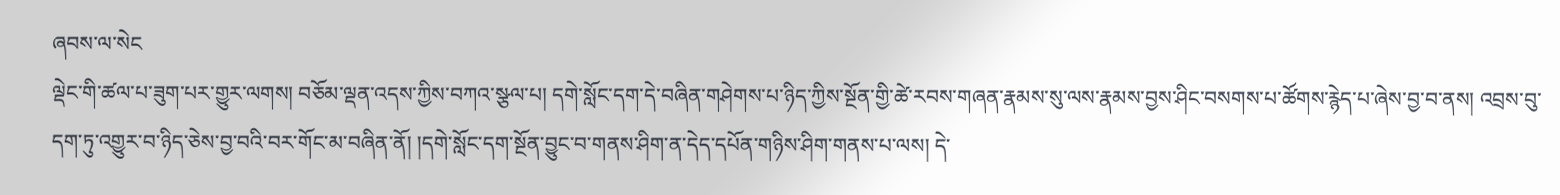ཞབས་ལ་སེང
ལྡེང་གི་ཚལ་པ་ཟུག་པར་གྱུར་ལགས། བཅོམ་ལྡན་འདས་ཀྱིས་བཀའ་སྩལ་པ། དགེ་སློང་དག་དེ་བཞིན་གཤེགས་པ་ཉིད་ཀྱིས་སྔོན་གྱི་ཚེ་རབས་གཞན་རྣམས་སུ་ལས་རྣམས་བྱས་ཤིང་བསགས་པ་ཚོགས་རྙེད་པ་ཞེས་བྱ་བ་ནས། འབྲས་བུ་དག་ཏུ་འགྱུར་བ་ཉིད་ཅེས་བྱ་བའི་བར་གོང་མ་བཞིན་ནོ། །དགེ་སློང་དག་སྔོན་བྱུང་བ་གནས་ཤིག་ན་དེད་དཔོན་གཉིས་ཤིག་གནས་པ་ལས། དེ་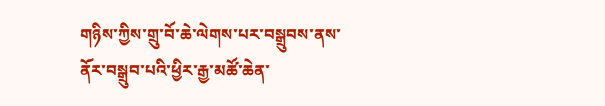གཉིས་ཀྱིས་གྲུ་བོ་ཆེ་ལེགས་པར་བསྒྲུབས་ནས་ནོར་བསྒྲུབ་པའི་ཕྱིར་རྒྱ་མཚོ་ཆེན་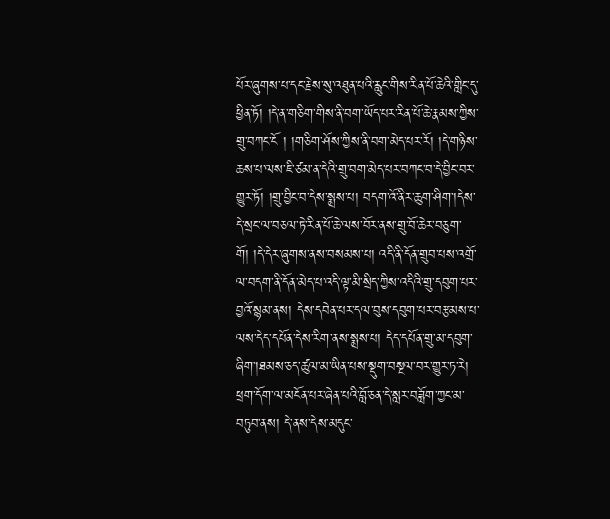པོར་ཞུགས་པ་དང་རྗེས་སུ་འཐུན་པའི་རླུང་གིས་རིན་པོ་ཆེའི་གླིང་དུ་ཕྱིན་ཏོ། །དེ་ན་གཅིག་གིས་ནི་བག་ཡོད་པར་རིན་པོ་ཆེ་རྣམས་ཀྱིས་གྲུ་བཀང་ངོ ། །གཅིག་ཤོས་ཀྱིས་ནི་བག་མེད་པར་རོ། །དེ་གཉིས་ཆས་པ་ལས་ཇི་ཙམ་ན་དེའི་གྲུ་བག་མེད་པར་བཀང་བ་དེ་བྱིང་བར་གྱུར་ཏོ། །གྲུ་བྱིང་བ་དེས་སྨྲས་པ། བདག་འོ་ནིར་ཆུག་ཤིག་།དེས་དེ་སྲང་ལ་བཅལ་ཏེ་རིན་པོ་ཆེ་ལས་བོར་ནས་གྲུ་བོ་ཆེར་བཅུག་གོ། །དེ་དེར་ཞུགས་ནས་བསམས་པ། འདི་ནི་དོན་གྲུབ་པས་འགྲོ་ལ་བདག་ནི་དོན་མེད་པ་འདི་ལྟ་མི་སྲིད་ཀྱིས་འདིའི་གྲུ་དབུག་པར་བྱའོ་སྙམ་ནས། དེས་དབེན་པར་དལ་བུས་དབུག་པར་བརྩམས་པ་ལས་དེད་དཔོན་དེས་རིག་ནས་སྨྲས་པ། དེད་དཔོན་གྲུ་མ་དབུག་ཞིག་།ཐམས་ཅད་ཚུལ་མ་ཡིན་པས་སྡུག་བསྔལ་བར་གྱུར་ཏ་རེ། ཕྲག་དོག་ལ་མངོན་པར་ཞེན་པའི་བློ་ཅན་དེ་སླར་བཟློག་ཀྱང་མ་བཏུབ་ནས། དེ་ནས་དེས་མདུང་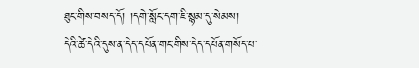ཐུང་གིས་བསད་དོ། །དགེ་སློང་དག་ཇི་སྙམ་དུ་སེམས། དེའི་ཚེ་དེའི་དུས་ན་དེད་དཔོན་གང་གིས་དེད་དཔོན་གསོད་པ་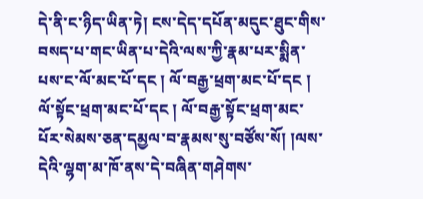དེ་ནི་ང་ཉིད་ཡིན་ཏེ། ངས་དེད་དཔོན་མདུང་ཐུང་གིས་བསད་པ་གང་ཡིན་པ་དེའི་ལས་ཀྱི་རྣམ་པར་སྨིན་པས་ང་ལོ་མང་པོ་དང ། ལོ་བརྒྱ་ཕྲག་མང་པོ་དང ། ལོ་སྟོང་ཕྲག་མང་པོ་དང ། ལོ་བརྒྱ་སྟོང་ཕྲག་མང་པོར་སེམས་ཅན་དམྱལ་བ་རྣམས་སུ་བཙོས་སོ། །ལས་དེའི་ལྷག་མ་ཁོ་ནས་དེ་བཞིན་གཤེགས་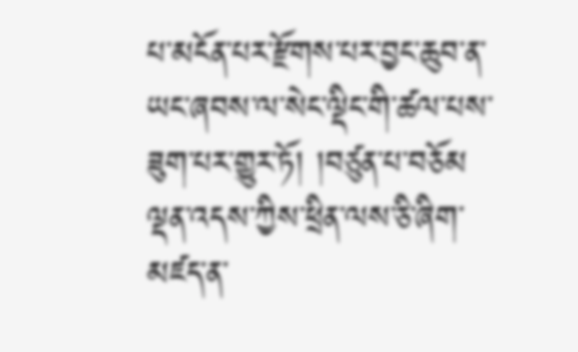པ་མངོན་པར་རྫོགས་པར་བྱང་ཆུབ་ན་ཡང་ཞབས་ལ་སེང་ལྡིང་གི་ཚལ་པས་ཟུག་པར་གྱུར་ཏོ། །བཙུན་པ་བཅོམ
ལྡན་འདས་ཀྱིས་ཕྲིན་ལས་ཅི་ཞིག་མཛད་ན་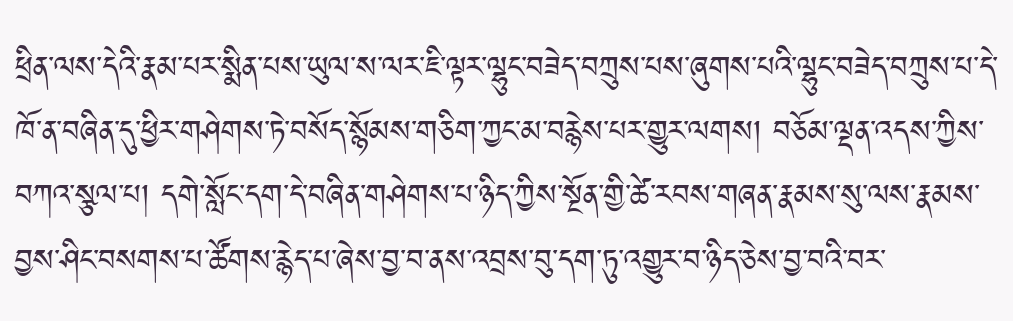ཕྲིན་ལས་དེའི་རྣམ་པར་སྨིན་པས་ཡུལ་ས་ལར་ཇི་ལྟར་ལྷུང་བཟེད་བཀྲུས་པས་ཞུགས་པའི་ལྷུང་བཟེད་བཀྲུས་པ་དེ་ཁོ་ན་བཞིན་དུ་ཕྱིར་གཤེགས་ཏེ་བསོད་སྙོམས་གཅིག་ཀྱང་མ་བརྙེས་པར་གྱུར་ལགས། བཅོམ་ལྡན་འདས་ཀྱིས་བཀའ་སྩལ་པ། དགེ་སློང་དག་དེ་བཞིན་གཤེགས་པ་ཉིད་ཀྱིས་སྔོན་གྱི་ཚེ་རབས་གཞན་རྣམས་སུ་ལས་རྣམས་བྱས་ཤིང་བསགས་པ་ཚོགས་རྙེད་པ་ཞེས་བྱ་བ་ནས་འབྲས་བུ་དག་ཏུ་འགྱུར་བ་ཉིད་ཅེས་བྱ་བའི་བར་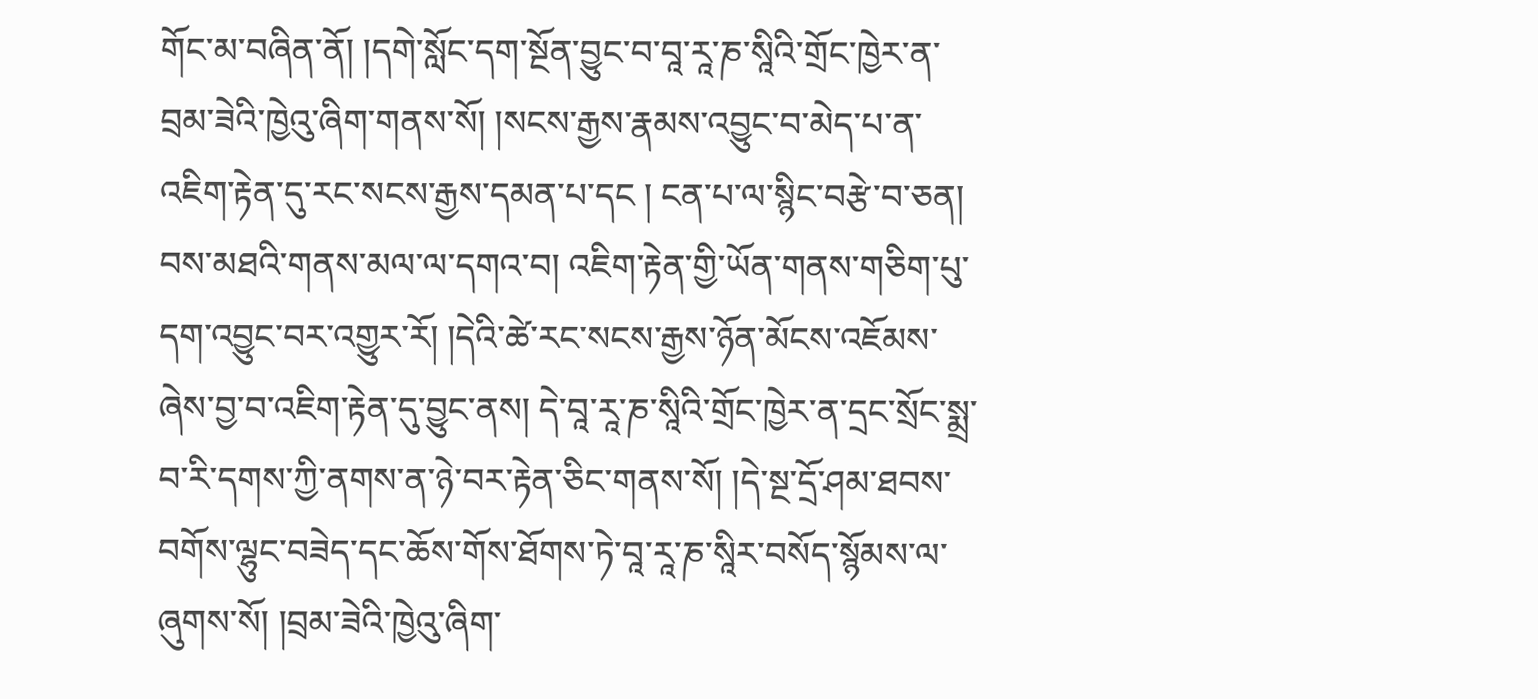གོང་མ་བཞིན་ནོ། །དགེ་སློང་དག་སྔོན་བྱུང་བ་བཱ་རཱ་ཎ་སཱིའི་གྲོང་ཁྱེར་ན་བྲམ་ཟེའི་ཁྱེའུ་ཞིག་གནས་སོ། །སངས་རྒྱས་རྣམས་འབྱུང་བ་མེད་པ་ན་འཇིག་རྟེན་དུ་རང་སངས་རྒྱས་དམན་པ་དང ། ངན་པ་ལ་སྙིང་བརྩེ་བ་ཅན། བས་མཐའི་གནས་མལ་ལ་དགའ་བ། འཇིག་རྟེན་གྱི་ཡོན་གནས་གཅིག་པུ་དག་འབྱུང་བར་འགྱུར་རོ། །དེའི་ཚེ་རང་སངས་རྒྱས་ཉོན་མོངས་འཇོམས་ཞེས་བྱ་བ་འཇིག་རྟེན་དུ་བྱུང་ནས། དེ་བཱ་རཱ་ཎ་སཱིའི་གྲོང་ཁྱེར་ན་དྲང་སྲོང་སྨྲ་བ་རི་དགས་ཀྱི་ནགས་ན་ཉེ་བར་རྟེན་ཅིང་གནས་སོ། །དེ་སྔ་དྲོ་ཤམ་ཐབས་བགོས་ལྷུང་བཟེད་དང་ཆོས་གོས་ཐོགས་ཏེ་བཱ་རཱ་ཎ་སཱིར་བསོད་སྙོམས་ལ་ཞུགས་སོ། །བྲམ་ཟེའི་ཁྱེའུ་ཞིག་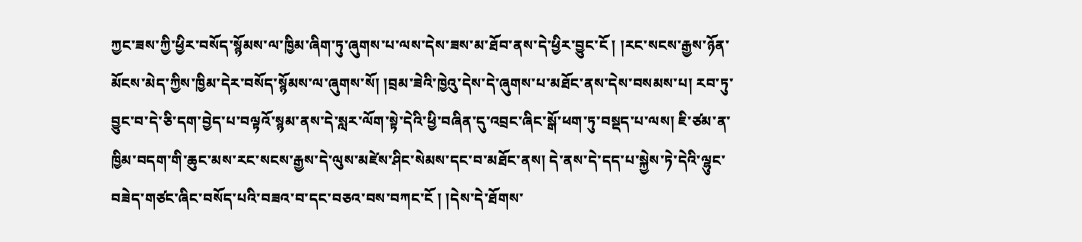ཀྱང་ཟས་ཀྱི་ཕྱིར་བསོད་སྙོམས་ལ་ཁྱིམ་ཞིག་ཏུ་ཞུགས་པ་ལས་དེས་ཟས་མ་ཐོབ་ནས་དེ་ཕྱིར་བྱུང་ངོ ། །རང་སངས་རྒྱས་ཉོན་མོངས་མེད་ཀྱིས་ཁྱིམ་དེར་བསོད་སྙོམས་ལ་ཞུགས་སོ། །བྲམ་ཟེའི་ཁྱེའུ་དེས་དེ་ཞུགས་པ་མཐོང་ནས་དེས་བསམས་པ། རབ་ཏུ་བྱུང་བ་དེ་ཅི་དག་བྱེད་པ་བལྟའོ་སྙམ་ནས་དེ་སླར་ལོག་སྟེ་དེའི་ཕྱི་བཞིན་དུ་འབྲང་ཞིང་སྒོ་ཕག་ཏུ་བསྡད་པ་ལས། ཇི་ཙམ་ན་ཁྱིམ་བདག་གི་ཆུང་མས་རང་སངས་རྒྱས་དེ་ལུས་མཛེས་ཤིང་སེམས་དང་བ་མཐོང་ནས། དེ་ནས་དེ་དད་པ་སྐྱེས་ཏེ་དེའི་ལྷུང་བཟེད་གཙང་ཞིང་བསོད་པའི་བཟའ་བ་དང་བཅའ་བས་བཀང་ངོ ། །དེས་དེ་ཐོགས་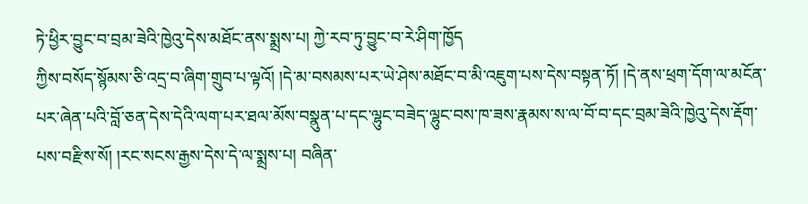ཏེ་ཕྱིར་བྱུང་བ་བྲམ་ཟེའི་ཁྱེའུ་དེས་མཐོང་ནས་སྨྲས་པ། ཀྱེ་རབ་ཏུ་བྱུང་བ་རེ་ཤིག་ཁྱོད
ཀྱིས་བསོད་སྙོམས་ཅི་འདྲ་བ་ཞིག་གྲུབ་པ་ལྟའོ། །དེ་མ་བསམས་པར་ཡེ་ཤེས་མཐོང་བ་མི་འཇུག་པས་དེས་བསྟན་ཏོ། །དེ་ནས་ཕྲག་དོག་ལ་མངོན་པར་ཞེན་པའི་བློ་ཅན་དེས་དེའི་ལག་པར་ཐལ་མོས་བསྣུན་པ་དང་ལྷུང་བཟེད་ལྷུང་བས་ཁ་ཟས་རྣམས་ས་ལ་བོ་བ་དང་བྲམ་ཟེའི་ཁྱེའུ་དེས་རྡོག་པས་བརྫིས་སོ། །རང་སངས་རྒྱས་དེས་དེ་ལ་སྨྲས་པ། བཞིན་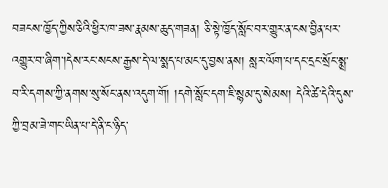བཟངས་ཁྱོད་ཀྱིས་ཅིའི་ཕྱིར་ཁ་ཟས་རྣམས་ཆུད་གཟན། ཅི་སྟེ་ཁྱོད་སློང་བར་གྱུར་ན་ངས་བྱིན་པར་འགྱུར་བ་ཞིག་།དེས་རང་སངས་རྒྱས་དེ་ལ་སྨད་པ་མང་དུ་བྱས་ནས། སླར་ལོག་པ་དང་དྲང་སྲོང་སྨྲ་བ་རི་དགས་ཀྱི་ནགས་སུ་སོང་ནས་འདུག་གོ། །དགེ་སློང་དག་ཇི་སྙམ་དུ་སེམས། དེའི་ཚེ་དེའི་དུས་ཀྱི་བྲམ་ཟེ་གང་ཡིན་པ་དེ་ནི་ང་ཉིད་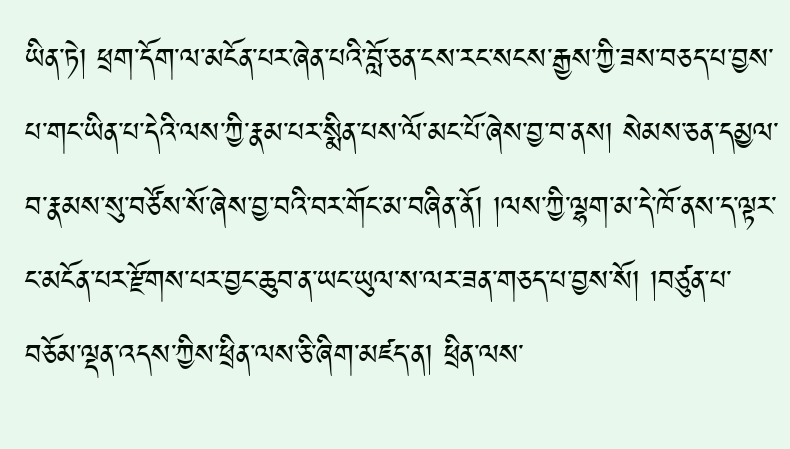ཡིན་ཏེ། ཕྲག་དོག་ལ་མངོན་པར་ཞེན་པའི་བློ་ཅན་ངས་རང་སངས་རྒྱས་ཀྱི་ཟས་བཅད་པ་བྱས་པ་གང་ཡིན་པ་དེའི་ལས་ཀྱི་རྣམ་པར་སྨིན་པས་ལོ་མང་པོ་ཞེས་བྱ་བ་ནས། སེམས་ཅན་དམྱལ་བ་རྣམས་སུ་བཙོས་སོ་ཞེས་བྱ་བའི་བར་གོང་མ་བཞིན་ནོ། །ལས་ཀྱི་ལྷག་མ་དེ་ཁོ་ནས་ད་ལྟར་ང་མངོན་པར་རྫོགས་པར་བྱང་ཆུབ་ན་ཡང་ཡུལ་ས་ལར་ཟན་གཅད་པ་བྱས་སོ། །བཙུན་པ་བཅོམ་ལྡན་འདས་ཀྱིས་ཕྲིན་ལས་ཅི་ཞིག་མཛད་ན། ཕྲིན་ལས་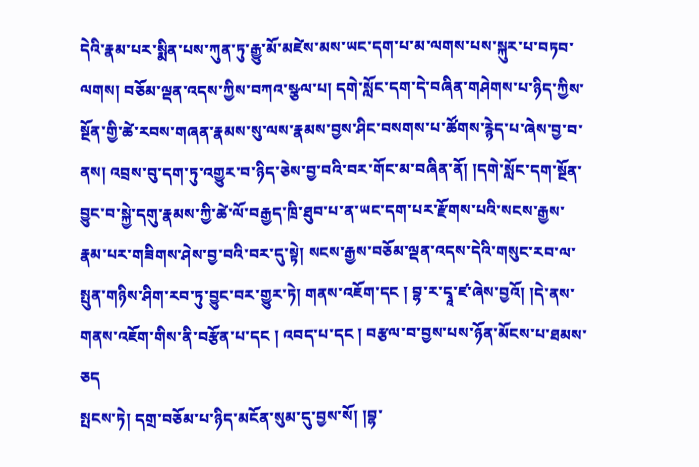དེའི་རྣམ་པར་སྨིན་པས་ཀུན་ཏུ་རྒྱུ་མོ་མཛེས་མས་ཡང་དག་པ་མ་ལགས་པས་སྐུར་པ་བཏབ་ལགས། བཅོམ་ལྡན་འདས་ཀྱིས་བཀའ་སྩལ་པ། དགེ་སློང་དག་དེ་བཞིན་གཤེགས་པ་ཉིད་ཀྱིས་སྔོན་གྱི་ཚེ་རབས་གཞན་རྣམས་སུ་ལས་རྣམས་བྱས་ཤིང་བསགས་པ་ཚོགས་རྙེད་པ་ཞེས་བྱ་བ་ནས། འབྲས་བུ་དག་ཏུ་འགྱུར་བ་ཉིད་ཅེས་བྱ་བའི་བར་གོང་མ་བཞིན་ནོ། །དགེ་སློང་དག་སྔོན་བྱུང་བ་སྐྱེ་དགུ་རྣམས་ཀྱི་ཚེ་ལོ་བརྒྱད་ཁྲི་ཐུབ་པ་ན་ཡང་དག་པར་རྫོགས་པའི་སངས་རྒྱས་རྣམ་པར་གཟིགས་ཤེས་བྱ་བའི་བར་དུ་སྟེ། སངས་རྒྱས་བཅོམ་ལྡན་འདས་དེའི་གསུང་རབ་ལ་སྤུན་གཉིས་ཤིག་རབ་ཏུ་བྱུང་བར་གྱུར་ཏེ། གནས་འཇོག་དང ། བྷ་ར་དྭཱ་ཛ་ཞེས་བྱའོ། །དེ་ནས་གནས་འཇོག་གིས་ནི་བརྩོན་པ་དང ། འབད་པ་དང ། བརྩལ་བ་བྱས་པས་ཉོན་མོངས་པ་ཐམས་ཅད
སྤངས་ཏེ། དགྲ་བཅོམ་པ་ཉིད་མངོན་སུམ་དུ་བྱས་སོ། །བྷ་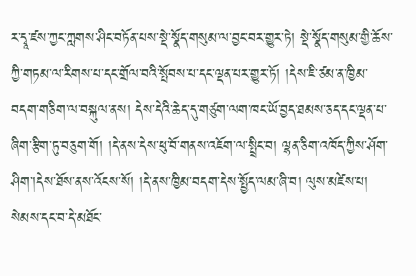ར་དྭཱ་ཛས་ཀྱང་ཀླགས་ཤིང་བཏོན་པས་སྡེ་སྣོད་གསུམ་ལ་བྱང་བར་གྱུར་ཏེ། སྡེ་སྣོད་གསུམ་གྱི་ཆོས་ཀྱི་གཏམ་ལ་རིགས་པ་དང་གྲོལ་བའི་སྤོབས་པ་དང་ལྡན་པར་གྱུར་ཏོ། །དེས་ཇི་ཙམ་ན་ཁྱིམ་བདག་གཅིག་ལ་བསྐུལ་ནས། དེས་དེའི་ཆེད་དུ་གཙུག་ལག་ཁང་ཡོ་བྱད་ཐམས་ཅད་དང་ལྡན་པ་ཞིག་རྩིག་ཏུ་བཅུག་གོ། །དེ་ནས་དེས་ཕུ་བོ་གནས་འཇོག་ལ་སྤྲིང་བ། ལྷན་ཅིག་འཁོད་ཀྱིས་ཤོག་ཤིག་།དེས་ཐོས་ནས་འོངས་སོ། །དེ་ནས་ཁྱིམ་བདག་དེས་སྤྱོད་ལམ་ཞི་བ། ལུས་མཛེས་པ། སེམས་དང་བ་དེ་མཐོང་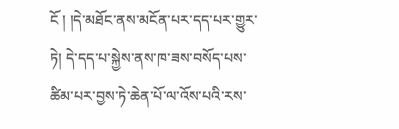ངོ ། །དེ་མཐོང་ནས་མངོན་པར་དད་པར་གྱུར་ཏེ། དེ་དད་པ་སྐྱེས་ནས་ཁ་ཟས་བསོད་པས་ཚིམ་པར་བྱས་ཏེ་ཆེན་པོ་ལ་འོས་པའི་རས་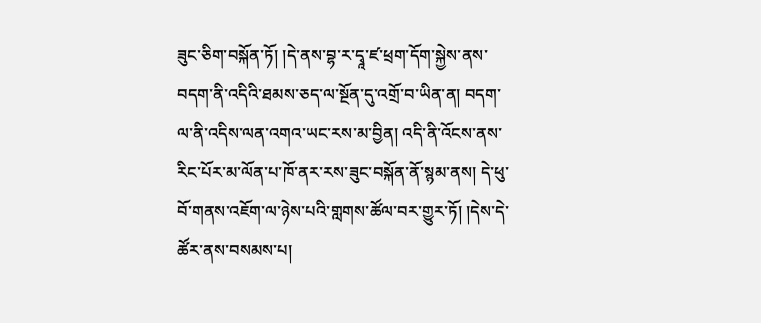ཟུང་ཅིག་བསྐོན་ཏོ། །དེ་ནས་བྷ་ར་དྭཱ་ཛ་ཕྲག་དོག་སྐྱེས་ནས་བདག་ནི་འདིའི་ཐམས་ཅད་ལ་སྔོན་དུ་འགྲོ་བ་ཡིན་ན། བདག་ལ་ནི་འདིས་ལན་འགའ་ཡང་རས་མ་བྱིན། འདི་ནི་འོངས་ནས་རིང་པོར་མ་ལོན་པ་ཁོ་ནར་རས་ཟུང་བསྐོན་ནོ་སྙམ་ནས། དེ་ཕུ་བོ་གནས་འཇོག་ལ་ཉེས་པའི་གླགས་ཚོལ་བར་གྱུར་ཏོ། །དེས་དེ་ཚོར་ནས་བསམས་པ།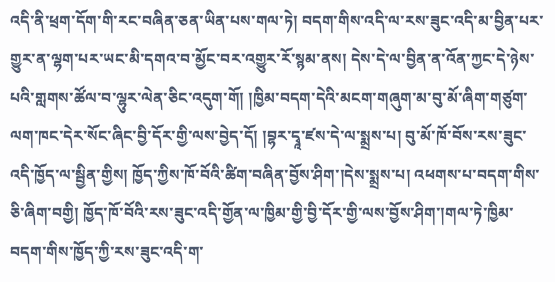འདི་ནི་ཕྲག་དོག་གི་རང་བཞིན་ཅན་ཡིན་པས་གལ་ཏེ། བདག་གིས་འདི་ལ་རས་ཟུང་འདི་མ་བྱིན་པར་གྱུར་ན་ལྷག་པར་ཡང་མི་དགའ་བ་མྱོང་བར་འགྱུར་རོ་སྙམ་ནས། དེས་དེ་ལ་བྱིན་ན་འོན་ཀྱང་དེ་ཉེས་པའི་གླགས་ཚོལ་བ་ལྷུར་ལེན་ཅིང་འདུག་གོ། །ཁྱིམ་བདག་དེའི་མངག་གཞུག་མ་བུ་མོ་ཞིག་གཙུག་ལག་ཁང་དེར་སོང་ཞིང་བྱི་དོར་གྱི་ལས་བྱེད་དོ། །བྷར་དྭཱ་ཛས་དེ་ལ་སྨྲས་པ། བུ་མོ་ཁོ་བོས་རས་ཟུང་འདི་ཁྱོད་ལ་སྦྱིན་གྱིས། ཁྱོད་ཀྱིས་ཁོ་བོའི་ཚིག་བཞིན་བྱོས་ཤིག་།དེས་སྨྲས་པ། འཕགས་པ་བདག་གིས་ཅི་ཞིག་བགྱི། ཁྱོད་ཁོ་བོའི་རས་ཟུང་འདི་གྱོན་ལ་ཁྱིམ་གྱི་བྱི་དོར་གྱི་ལས་བྱོས་ཤིག་།གལ་ཏེ་ཁྱིམ་བདག་གིས་ཁྱོད་ཀྱི་རས་ཟུང་འདི་ག་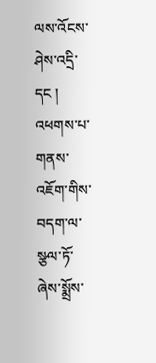ལས་འོངས་ཤེས་འདྲི་དང ། འཕགས་པ་གནས་འཇོག་གིས་བདག་ལ་སྩལ་ཏོ་ཞེས་སྨྲོས་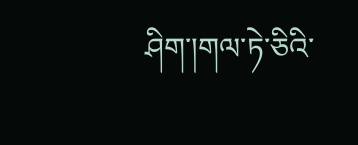ཤིག་།གལ་ཏེ་ཅིའི་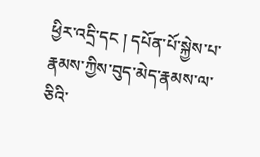ཕྱིར་འདྲི་དང ། དཔོན་པོ་སྐྱེས་པ་རྣམས་ཀྱིས་བུད་མེད་རྣམས་ལ་ཅིའི་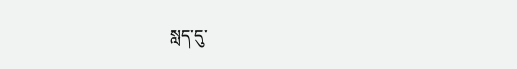སླད་དུ་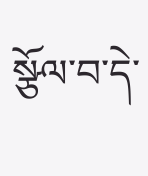སྩོལ་བ་དེ་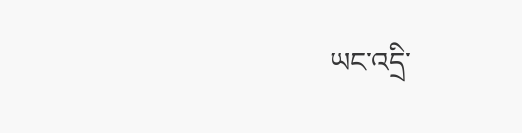ཡང་འདྲི་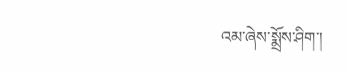འམ་ཞེས་སྨྲོས་ཤིག་།